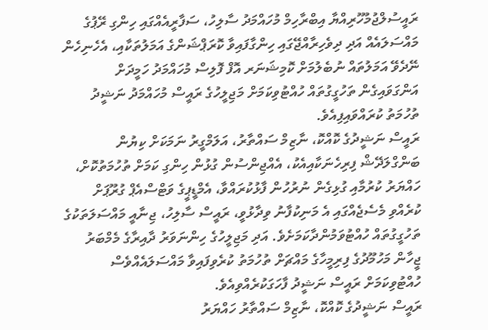ރައީސުލްޖުމުހޫރިއްޔާ އިބްރާހިމް މުހައްމަދު ސާލިހު، ސަފާރީއެއްގައި ހިންގި ރޭޕުގެ މައްސަލައެއް އަދި ދިވެހިރާއްޖޭގައި ހިންގާފައިވާ ކޮރަޕްޝަންގެ އަމަލުތަކާއި، އެހެނިހެން ނޭދެވޭ އަމަލުތައް ނުބެލުމަށް ކޮމިޝަނަރ އޮފް ފޮލިސް މުހައްމަދު ހަމީދަށް އަންގަވައިގެން ތަހުގީގުތައް ހުއްޓުވިކަމަށް މަޖިލީހުގެ ރައީސް މުހައްމަދު ނަޝީދު ތުހުމަތު ކުރައްވައިފިއެވެ.
ރައީސް ނަޝީދުގެ ކޮއްކޮ، ނާޒިމް ސައްތާރު، އަލަމްގީރު ނަމަކަށް ކިޔުން ބަންގްލަދޭޝް ފިރިހެނަކާއިއެކު، އެއްޖިންސުން ގުޅުން ހިންގި ކަމަށް ތުހުމަތުކޮށް، ހައްޔަރު ކުރުމާއި ގުޅިގެން ނުރުހުން ފާޅުކުރައްވާ، އެމްޑީޕީގެ ވަޓްސްއެޕް ގުރޫޕަށް ކުރެއްވި މެސެޖެއްގައި އެ މަނިކުފާނު ވިދާޅުވީ، ރައީސް ސާލިހު، ޖިނާއީ މައްސަލަތަކުގެ ތަހުގީގުތައް ހުއްޓުވަމުންދާކަމަށެވެ. އަދި މަޖިލީހުގެ ހިންނަވަރު ދާއިރާގެ މެމްބަރު ޖީހާން މަހުމޫދުގެ ފިރިމީހާގެ މައްޗަށް ތުހުމަތު ކުރެވިފައިވާ މައްސަލައެއްވެސް ހުއްޓުވިކަމަށް ރައީސް ނަޝީދު ފާހަގަކުރެއްވިއެވެ.
ރައީސް ނަޝީދުގެ ކޮއްކޮ، ނާޒިމް ސައްތާރު ހައްޔަރު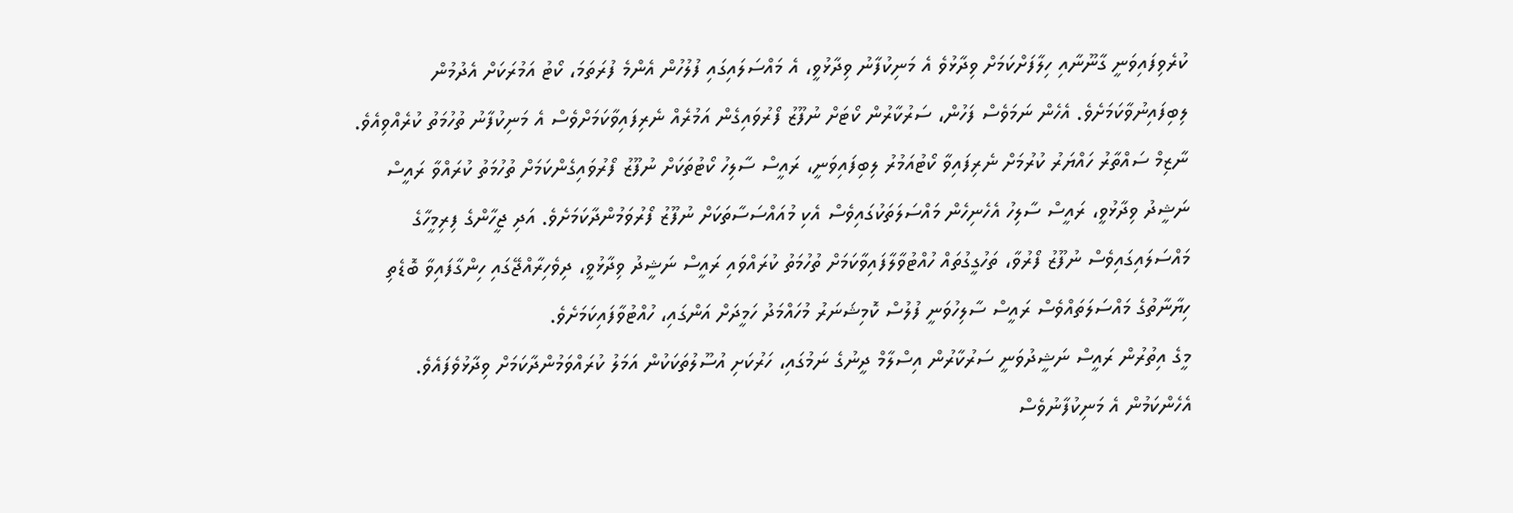ކުރެވިފައިވަނީ ގާނޫނާއި ހިލާފަށްކަމަށް ވިދާޅުވެ އެ މަނިކުފާނު ވިދާޅުވީ، އެ މައްސަލައިގައި ފުލުހުން އެންމެ ފުރަތަމަ، ކޯޓު އަމުރަކަށް އެދުމުން ލިބިފައިނުވާކަމަށެވެ. އެހެން ނަމަވެސް ފަހުން، ސަރުކާރުން ކޯޓަށް ނުފޫޒު ފޯރުވައިގެން އަމުރެއް ނެރިފައިވާކަމަށްވެސް އެ މަނިކުފާނު ތުހުމަތު ކުރެއްވިއެވެ.
ނާޒިމް ސައްތާރު ހައްޔަރު ކުރުމަށް ނެރިފައިވާ ކޯޓުއަމުރު ލިބިފައިވަނީ، ރައީސް ސާލިހު ކޯޓުތަކަށް ނުފޫޒު ފޯރުވައިގެންކަމަށް ތުހުމަތު ކުރައްވާ ރައީސް ނަޝީދު ވިދާޅުވީ، ރައީސް ސާލިހު އެހެނިހެން މައްސަލަތަކުގައިވެސް އެކި މުއައްސަސާތަކަށް ނުފޫޒު ފޯރުވަމުންދާކަމަށެވެ. އަދި ޖީހާންގެ ފިރިމީހާގެ މައްސަލައިގައިވެސް ނުފޫޒު ފޯރުވާ، ތަހުގީގުތައް ހުއްޓުވާލާފައިވާކަމަށް ތުހުމަތު ކުރައްވައި ރައީސް ނަޝީދު ވިދާޅުވީ، ދިވެހިރާއްޖޭގައި ހިންގާފައިވާ ބޮޑެތި ހިޔާނާތުގެ މައްސަލަތައްވެސް ރައީސް ސާލިހުވަނީ ފުލުސް ކޮމިޝަނަރު މުހައްމަދު ހަމީދަށް އަންގައި، ހުއްޓުވާފައިކަމަށެވެ.
މީގެ އިތުރުން ރައީސް ނަޝީދުވަނީ ސަރުކާރުން އިސްލާމް ދީނުގެ ނަމުގައި، ހަރުކަށި އުސޫލުތަކަކުން އަމަލު ކުރައްވަމުންދާކަމަށް ވިދާޅުވެފައެވެ. އެހެންކަމުން އެ މަނިކުފާނުވެސް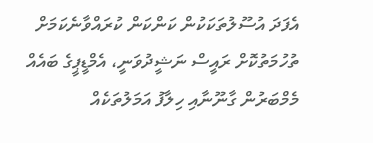އެފަދަ އުސޫލުތަކަކުން ކަންކަން ކުރައްވާނެކަމަށް ތުހުމަތުކޮށް ރައީސް ނަޝީދުވަނީ، އެމްޑީޕީގެ ބައެއް މެމްބަރުން ގާނޫނާއި ހިލާފު އަމަލުތަކެއް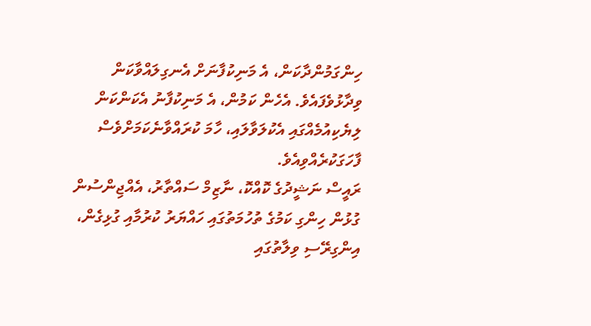ހިންގަމުންދާކަން، އެ މަނިކުފާނަށް އެނގިލައްވާކަން ވިދާޅުވެފައެވެ. އެހެން ކަމުން، އެ މަނިކުފާނު އެކަންކަން ލިޔެކިއުމެއްގައި އެކުލަވާލައި، ހާމަ ކުރައްވާނެކަމަށްވެސް ފާހަގަކުރެއްވިއެވެ.
ރައީސް ނަޝީދުގެ ކޮއްކޮ، ނާޒިމް ސައްތާރު، އެއްޖިންސުން ގުޅުން ހިންގި ކަމުގެ ތުހުމަތުގައި ހައްޔަރު ކުރުމާއި ގުޅިގެން، އިންގިރޭސި ވިލާތުގައި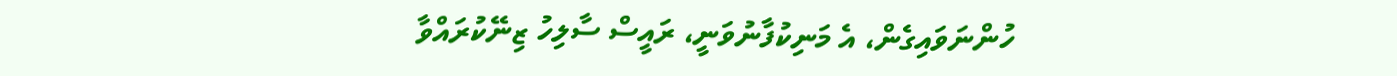ހުންނަވައިގެން، އެ މަނިކުފާނުވަނީ، ރައީސް ސާލިހު ޒިނޭކުރައްވާ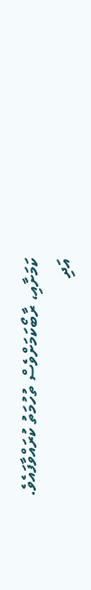ކަމަށާއި، ރާބޯކަމަށްވެސް ތުހުމަތު ކުރައްވާފައެވެ. އަދި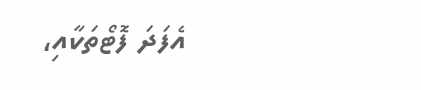އެފަދަ ފޮޓޯތަކާއި،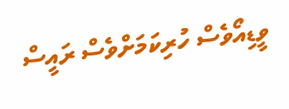ވީޑިއޯވެސް ހުރިކަމަށްވެސް ރައީސް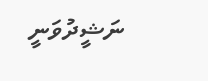ނަޝީދުވަނީ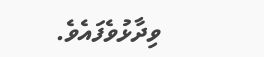ވިދާޅުވެފައެވެ.